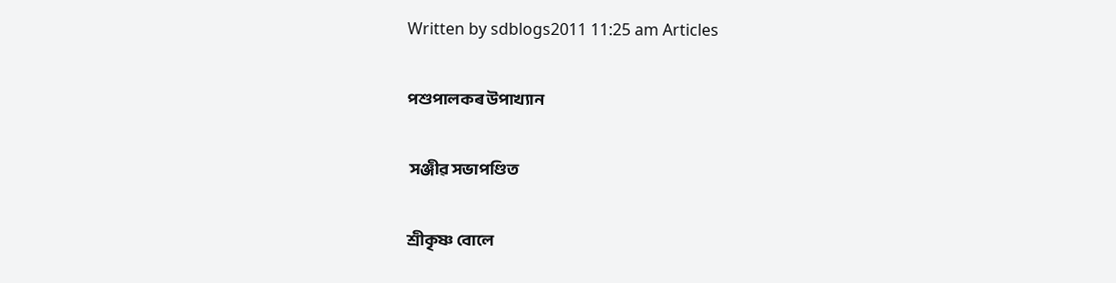Written by sdblogs2011 11:25 am Articles

পশুপালকৰ উপাখ্যান

 সঞ্জীৱ সভাপণ্ডিত

শ্ৰীকৃষ্ণ বোলে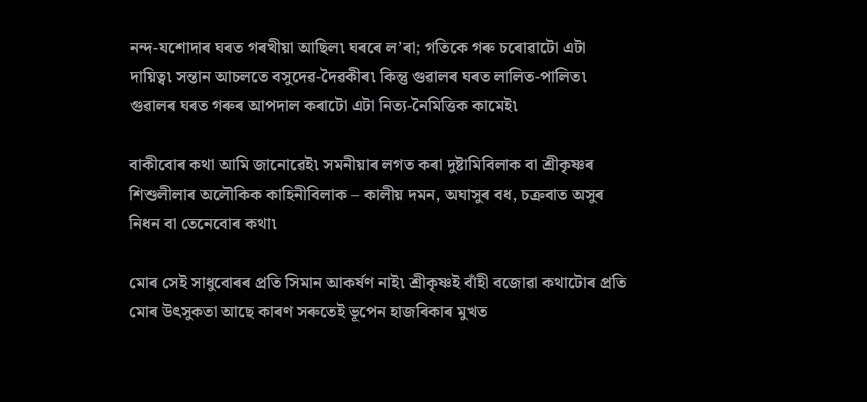নন্দ-যশোদাৰ ঘৰত গৰখীয়া আছিল৷ ঘৰৰে ল’ৰা; গতিকে গৰু চৰোৱাটো এটা দায়িত্ব৷ সন্তান আচলতে বসুদেৱ-দৈৱকীৰ৷ কিন্তু গুৱালৰ ঘৰত লালিত-পালিত৷ গুৱালৰ ঘৰত গৰুৰ আপদাল কৰাটো এটা নিত্য-নৈমিত্তিক কামেই৷

বাকীবোৰ কথা আমি জানোৱেই৷ সমনীয়াৰ লগত কৰা দুষ্টামিবিলাক বা শ্ৰীকৃষ্ণৰ শিশুলীলাৰ অলৌকিক কাহিনীবিলাক – কালীয় দমন, অঘাসুৰ বধ, চক্ৰবাত অসুৰ নিধন বা তেনেবোৰ কথা৷

মোৰ সেই সাধুবোৰৰ প্ৰতি সিমান আকৰ্ষণ নাই৷ শ্ৰীকৃষ্ণই বাঁহী বজোৱা কথাটোৰ প্ৰতি মোৰ উৎসুকতা আছে কাৰণ সৰুতেই ভূপেন হাজৰিকাৰ মুখত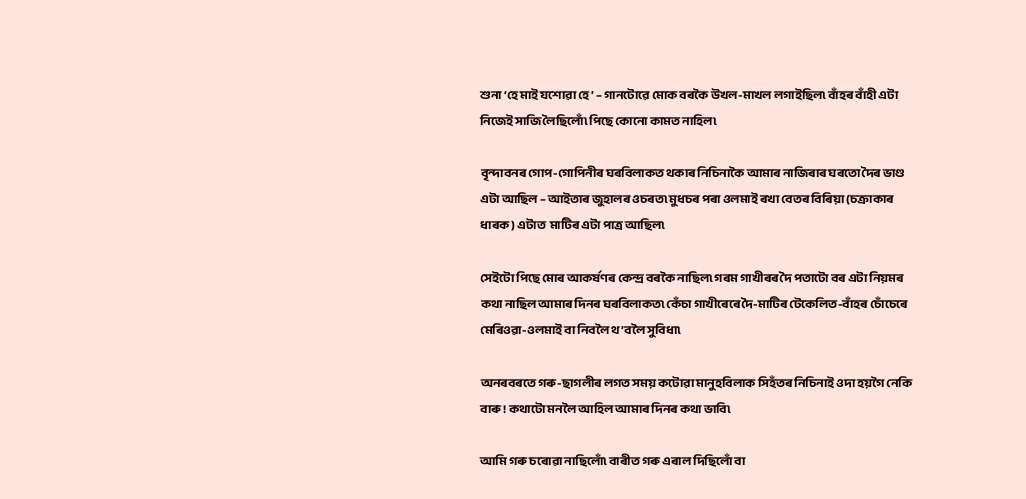শুনা ‘হে মাই যশোৱা হে’ – গানটোৱে মোক বৰকৈ উখল-মাখল লগাইছিল৷ বাঁহৰ বাঁহী এটা নিজেই সাজি লৈছিলোঁ৷ পিছে কোনো কামত নাহিল৷

বৃন্দাবনৰ গোপ-গোপিনীৰ ঘৰবিলাকত থকাৰ নিচিনাকৈ আমাৰ নাজিৰাৰ ঘৰতো দৈৰ ভাণ্ড এটা আছিল – আইতাৰ জুহালৰ ওচৰত৷ মুধচৰ পৰা ওলমাই ৰখা বেতৰ বিৰিয়া (চক্ৰাকাৰ ধাৰক) এটাত  মাটিৰ এটা পাত্ৰ আছিল৷

সেইটো পিছে মোৰ আকৰ্ষণৰ কেন্দ্ৰ বৰকৈ নাছিল৷ গৰম গাখীৰৰ দৈ পতাটো বৰ এটা নিয়মৰ কথা নাছিল আমাৰ দিনৰ ঘৰবিলাকত৷ কেঁচা গাখীৰেৰে দৈ-মাটিৰ টেকেলিত-বাঁহৰ চোঁচেৰে মেৰিওৱা-ওলমাই বা নিবলৈ থ’বলৈ সুবিধা৷

অনৰবৰতে গৰু-ছাগলীৰ লগত সময় কটোৱা মানুহবিলাক সিহঁতৰ নিচিনাই ওদা হয়গৈ নেকি বাৰু! কথাটো মনলৈ আহিল আমাৰ দিনৰ কথা ভাবি৷

আমি গৰু চৰোৱা নাছিলোঁ৷ বাৰীত গৰু এৰাল দিছিলোঁ বা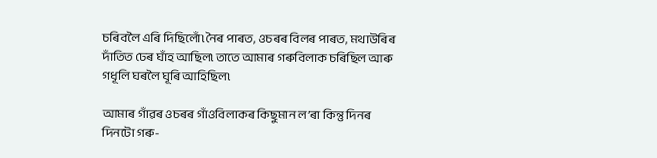চৰিবলৈ এৰি দিছিলোঁ৷ নৈৰ পাৰত, ওচৰৰ বিলৰ পাৰত, মথাউৰিৰ দাঁতিত ঢেৰ ঘাঁহ আছিল৷ তাতে আমাৰ গৰুবিলাক চৰিছিল আৰু গধূলি ঘৰলৈ ঘূৰি আহিছিল৷

আমাৰ গাঁৱৰ ওচৰৰ গাঁওবিলাকৰ কিছুমান ল’ৰা কিন্তু দিনৰ দিনটো গৰু-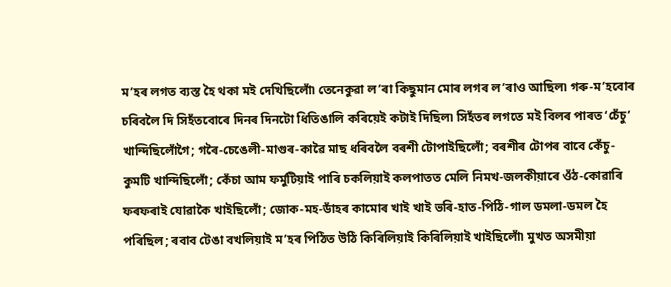ম’হৰ লগত ব্যস্ত হৈ থকা মই দেখিছিলোঁ৷ তেনেকুৱা ল’ৰা কিছুমান মোৰ লগৰ ল’ৰাও আছিল৷ গৰু-ম’হবোৰ চৰিবলৈ দি সিহঁতবোৰে দিনৰ দিনটো ধিতিঙালি কৰিয়েই কটাই দিছিল৷ সিহঁতৰ লগতে মই বিলৰ পাৰত ‘চেঁচু’ খান্দিছিলোঁগৈ; গৰৈ-চেঙেলী-মাগুৰ-কাৱৈ মাছ ধৰিবলৈ বৰশী টোপাইছিলোঁ; বৰশীৰ টোপৰ বাবে কেঁচু-কুমটি খান্দিছিলোঁ; কেঁচা আম ফৰ্মুটিয়াই পাৰি চকলিয়াই কলপাতত মেলি নিমখ-জলকীয়াৰে ওঁঠ-কোৱাৰি ফৰফৰাই যোৱাকৈ খাইছিলোঁ; জোক-মহ-ডাঁহৰ কামোৰ খাই খাই ভৰি-হাত-পিঠি-গাল ডমলা-ডমল হৈ পৰিছিল; ৰবাব টেঙা বখলিয়াই ম’হৰ পিঠিত উঠি কিৰিলিয়াই কিৰিলিয়াই খাইছিলোঁ৷ মুখত অসমীয়া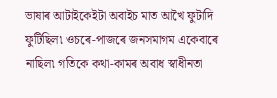ভাষাৰ আটাইকেইটা অবাইচ মাত আখৈ ফুটাদি ফুটিছিল৷ ওচৰে-পাজৰে জনসমাগম একেবাৰে নাছিল৷ গতিকে কথা-কামৰ অবাধ স্বাধীনতা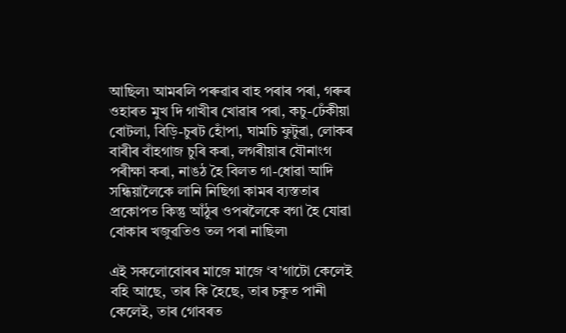আছিল৷ আমৰলি পৰুৱাৰ বাহ পৰাৰ পৰা, গৰুৰ ওহাৰত মুখ দি গাখীৰ খোৱাৰ পৰা, কচু-ঢেঁকীয়া বোটলা, বিড়ি-চুৰট হোঁপা, ঘামচি ফুটুৱা, লোকৰ বাৰীৰ বাঁহগাজ চুৰি কৰা, লগৰীয়াৰ যৌনাংগ পৰীক্ষা কৰা, নাঙঠ হৈ বিলত গা-ধোৱা আদি সন্ধিয়ালৈকে লানি নিছিগা কামৰ ব্যস্ততাৰ প্ৰকোপত কিন্তু আঁঠুৰ ওপৰলৈকে বগা হৈ যোৱা বোকাৰ খজুৱতিও তল পৰা নাছিল৷

এই সকলোবোৰৰ মাজে মাজে ‘ব’গাটো কেলেই বহি আছে, তাৰ কি হৈছে, তাৰ চকুত পানী কেলেই, তাৰ গোবৰত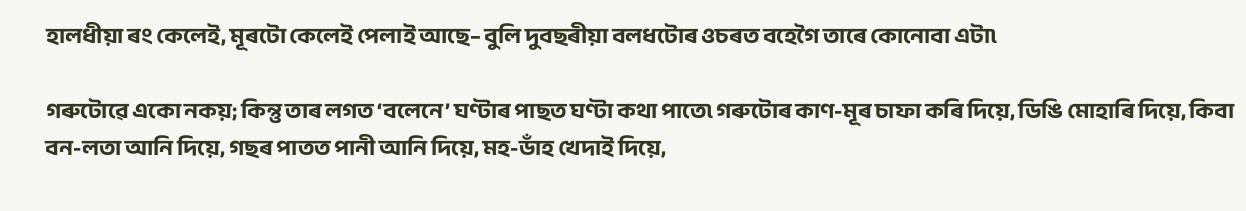হালধীয়া ৰং কেলেই, মূৰটো কেলেই পেলাই আছে– বুলি দুবছৰীয়া বলধটোৰ ওচৰত বহেগৈ তাৰে কোনোবা এটা৷

গৰুটোৱে একো নকয়; কিন্তু তাৰ লগত ‘বলেনে’ ঘণ্টাৰ পাছত ঘণ্টা কথা পাতে৷ গৰুটোৰ কাণ-মূৰ চাফা কৰি দিয়ে, ডিঙি মোহাৰি দিয়ে, কিবা বন-লতা আনি দিয়ে, গছৰ পাতত পানী আনি দিয়ে, মহ-ডাঁহ খেদাই দিয়ে,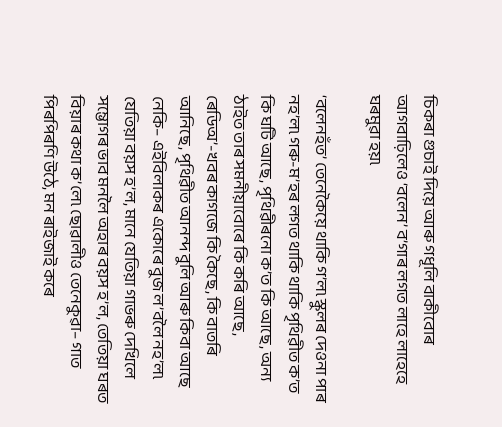চিকৰা গুচাই দিয়ে আৰু গধূলি বাকীবোৰ আগবাঢ়িলেও ‘বলেন’ ব’গাৰ লগত লাহে লাহেহে ঘৰমুৱা হয়৷

‘বলেনহঁত’ তেনেকৈয়ে থাকি গ’ল৷ স্কুলৰ দেওনা পাৰ নহ’ল৷ গৰু-ম’হৰ লগত থাকি থাকি পৃথিৱীত ক’ত কি ঘটি আছে, পৃথিৱীৰনো ক’ত কি আছে, অন্য ঠাইত তাৰ সমনীয়াবোৰে কি কৰি আছে, ৰেডিঅ’-খবৰ কাগজে কি কৈছে, কি বাতৰি আনিছে, পৃথিৱীত আনন্দ বুলি আৰু কিবা আছে নেকি– এইবিলাকৰ একোৰে বুজ ল’বলৈ নহ’ল৷ যেতিয়া বয়স হ’ল, মানে যেতিয়া গাভৰু দেখিলে সম্ভোগৰ ভাব মনলৈ অহাৰ বয়স হ’ল, তেতিয়া ঘৰত বিয়াৰ কথা ক’লে৷ ছোৱালীও তেনেকুৱা– গাত পিৰপিৰণি উঠে, মন ৰাইজাই কৰে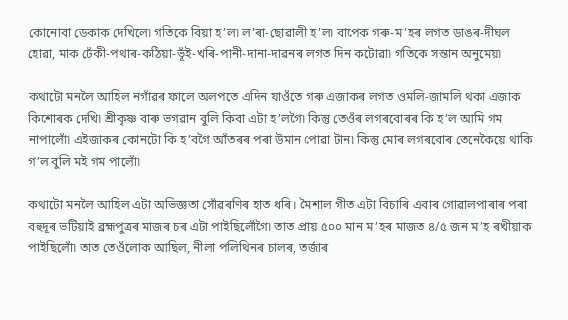কোনোবা ডেকাক দেখিলে৷ গতিকে বিয়া হ’ল৷ ল’ৰা-ছোৱালী হ’ল৷ বাপেক গৰু-ম’হৰ লগত ডাঙৰ-দীঘল হোৱা, মাক ঢেঁকী-পথাৰ-কঠিয়া-ভূঁই-খৰি-পানী-দানা-দাৱনৰ লগত দিন কটোৱা৷ গতিকে সন্তান অনুমেয়৷

কথাটো মনলৈ আহিল নগাঁৱৰ ফালে অলপতে এদিন যাওঁতে গৰু এজাকৰ লগত ওমলি-জামলি থকা এজাক কিশোৰক দেখি৷ শ্ৰীকৃষ্ণ বাৰু ভগৱান বুলি কিবা এটা হ’লগৈ৷ কিন্তু তেওঁৰ লগৰবোৰৰ কি হ’ল আমি গম নাপালোঁ৷ এইজাকৰ কোনটো কি হ’বগৈ আঁতৰৰ পৰা উমান পোৱা টান৷ কিন্তু মোৰ লগৰবোৰ তেনেকৈয়ে থাকি গ’ল বুলি মই গম পালোঁ৷

কথাটো মনলৈ আহিল এটা অভিজ্ঞতা সোঁৱৰণিৰ হাত ধৰি। মৈশাল গীত এটা বিচাৰি এবাৰ গোৱালপাৰাৰ পৰা বহুদূৰ ভটিয়াই ব্ৰহ্মপুত্ৰৰ মাজৰ চৰ এটা পাইছিলোঁগৈ৷ তাত প্ৰায় ৫০০ মান ম’হৰ মাজত ৪/৫ জন ম’হ ৰখীয়াক পাইছিলোঁ৷ তাত তেওঁলোক আছিল, নীলা পলিথিনৰ চালৰ, তৰ্জাৰ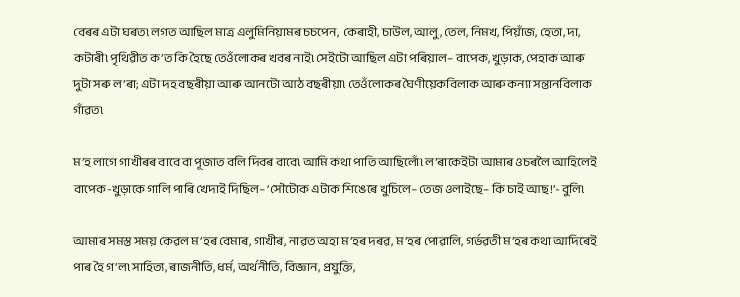বেৰৰ এটা ঘৰত৷ লগত আছিল মাত্ৰ এলুমিনিয়ামৰ চচপেন, কেৰাহী, চাউল, আলু, তেল, নিমখ, পিয়াঁজ, হেতা, দা, কটাৰী৷ পৃথিৱীত ক’ত কি হৈছে তেওঁলোকৰ খবৰ নাই৷ সেইটো আছিল এটা পৰিয়াল– বাপেক, খুড়াক, পেহাক আৰু দুটা সৰু ল’ৰা; এটা দহ বছৰীয়া আৰু আনটো আঠ বছৰীয়া৷ তেওঁলোকৰ ঘৈণীয়েকবিলাক আৰু কন্যা সন্তানবিলাক গাঁৱত৷

ম’হ লাগে গাখীৰৰ বাবে বা পূজাত বলি দিবৰ বাবে৷ আমি কথা পাতি আছিলোঁ৷ ল’ৰাকেইটা আমাৰ ওচৰলৈ আহিলেই বাপেক-খুড়াকে গালি পাৰি খেদাই দিছিল– ‘সৌটোক এটাক শিঙেৰে খুচিলে– তেজ ওলাইছে– কি চাই আছ!’- বুলি৷

আমাৰ সমস্ত সময় কেৱল ম’হৰ বেমাৰ, গাখীৰ, নাৱত অহা ম’হৰ দৰৱ, ম’হৰ পোৱালি, গৰ্ভৱতী ম’হৰ কথা আদিৰেই পাৰ হৈ গ’ল৷ সাহিত্য, ৰাজনীতি, ধৰ্ম, অৰ্থনীতি, বিজ্ঞান, প্ৰযুক্তি,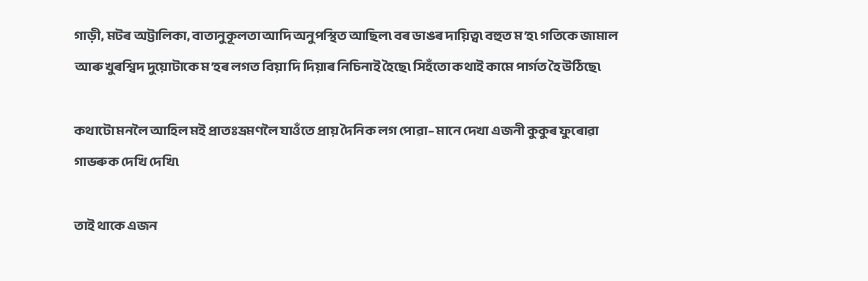গাড়ী, মটৰ অট্টালিকা, বাতানুকূলতা আদি অনুপস্থিত আছিল৷ বৰ ডাঙৰ দায়িত্ব৷ বহুত ম’হ৷ গতিকে জামাল আৰু খুৰশ্বিদ দুয়োটাকে ম’হৰ লগত বিয়া দি দিয়াৰ নিচিনাই হৈছে৷ সিহঁতো কথাই কামে পাৰ্গত হৈ উঠিছে৷

কথাটো মনলৈ আহিল মই প্ৰাতঃভ্ৰমণলৈ যাওঁতে প্ৰায় দৈনিক লগ পোৱা– মানে দেখা এজনী কুকুৰ ফুৰোৱা গাভৰুক দেখি দেখি৷

তাই থাকে এজন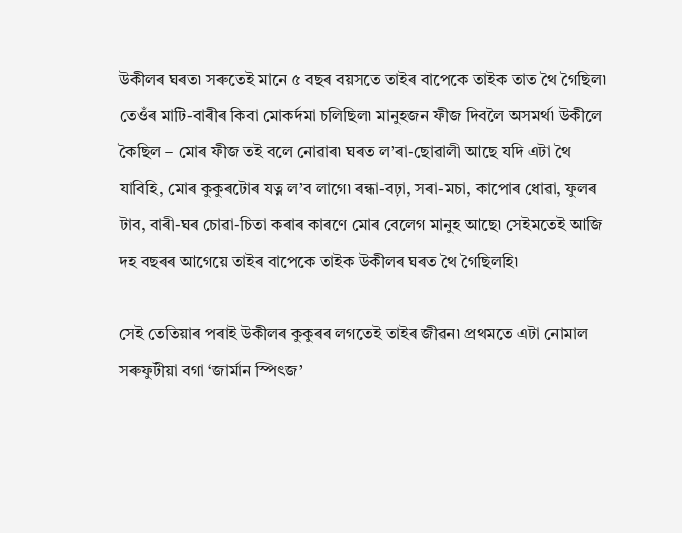উকীলৰ ঘৰত৷ সৰুতেই মানে ৫ বছৰ বয়সতে তাইৰ বাপেকে তাইক তাত থৈ গৈছিল৷ তেওঁৰ মাটি-বাৰীৰ কিবা মোকৰ্দমা চলিছিল৷ মানুহজন ফীজ দিবলৈ অসমৰ্থ৷ উকীলে কৈছিল – মোৰ ফীজ তই বলে নোৱাৰ৷ ঘৰত ল’ৰা-ছোৱালী আছে যদি এটা থৈ যাবিহি, মোৰ কুকুৰটোৰ যত্ন ল’ব লাগে৷ ৰন্ধা-বঢ়া, সৰা-মচা, কাপোৰ ধোৱা, ফুলৰ টাব, বাৰী-ঘৰ চোৱা-চিতা কৰাৰ কাৰণে মোৰ বেলেগ মানুহ আছে৷ সেইমতেই আজি দহ বছৰৰ আগেয়ে তাইৰ বাপেকে তাইক উকীলৰ ঘৰত থৈ গৈছিলহি৷

সেই তেতিয়াৰ পৰাই উকীলৰ কুকুৰৰ লগতেই তাইৰ জীৱন৷ প্ৰথমতে এটা নোমাল সৰুফুটীয়া বগা ‘জাৰ্মান স্পিৎজ’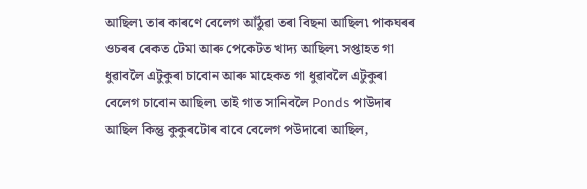আছিল৷ তাৰ কাৰণে বেলেগ আঁঠুৱা তৰা বিছনা আছিল৷ পাকঘৰৰ ওচৰৰ ৰেকত টেমা আৰু পেকেটত খাদ্য আছিল৷ সপ্তাহত গা ধুৱাবলৈ এটুকুৰা চাবোন আৰু মাহেকত গা ধুৱাবলৈ এটুকুৰা বেলেগ চাবোন আছিল৷ তাই গাত সানিবলৈ Ponds পাউদাৰ আছিল কিন্তু কুকুৰটোৰ বাবে বেলেগ পউদাৰো আছিল,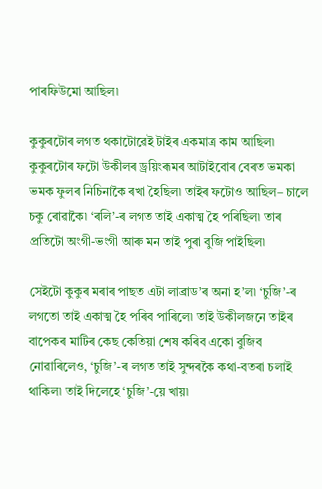পাৰফিউমো আছিল৷

কুকুৰটোৰ লগত থকাটোৱেই টাইৰ একমাত্ৰ কাম আছিল৷ কুকুৰটোৰ ফটো উকীলৰ ড্ৰয়িংৰূমৰ আটাইবোৰ বেৰত ভমকা ভমক ফুলৰ নিচিনাকৈ ৰখা হৈছিল৷ তাইৰ ফটোও আছিল– চালে চকু ৰোৱাকৈ৷ ‘ৰলি’-ৰ লগত তাই একাত্ম হৈ পৰিছিল৷ তাৰ প্ৰতিটো অংগী-ভংগী আৰু মন তাই পুৰা বুজি পাইছিল৷

সেইটো কুকুৰ মৰাৰ পাছত এটা লাব্ৰাড’ৰ অনা হ’ল৷ ‘চুজি’-ৰ লগতো তাই একাত্ম হৈ পৰিব পাৰিলে৷ তাই উকীলজনে তাইৰ বাপেকৰ মাটিৰ কেছ কেতিয়া শেষ কৰিব একো বুজিব নোৱাৰিলেও, ‘চুজি’-ৰ লগত তাই সুন্দৰকৈ কথা-বতৰা চলাই থাকিল৷ তাই দিলেহে ‘চুজি’-য়ে খায়৷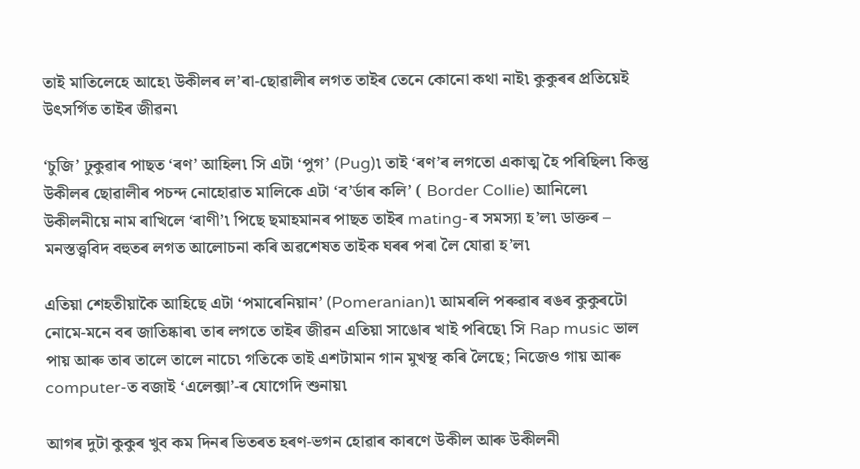তাই মাতিলেহে আহে৷ উকীলৰ ল’ৰা-ছোৱালীৰ লগত তাইৰ তেনে কোনো কথা নাই৷ কুকুৰৰ প্ৰতিয়েই উৎসৰ্গিত তাইৰ জীৱন৷

‘চুজি’ ঢুকুৱাৰ পাছত ‘ৰণ’ আহিল৷ সি এটা ‘পুগ’ (Pug)৷ তাই ‘ৰণ’ৰ লগতো একাত্ম হৈ পৰিছিল৷ কিন্তু উকীলৰ ছোৱালীৰ পচন্দ নোহোৱাত মালিকে এটা ‘ব’ৰ্ডাৰ কলি’ ( Border Collie) আনিলে৷ উকীলনীয়ে নাম ৰাখিলে ‘ৰাণী’৷ পিছে ছমাহমানৰ পাছত তাইৰ mating-ৰ সমস্যা হ’ল৷ ডাক্তৰ – মনস্তত্ত্ববিদ বহুতৰ লগত আলোচনা কৰি অৱশেষত তাইক ঘৰৰ পৰা লৈ যোৱা হ’ল৷

এতিয়া শেহতীয়াকৈ আহিছে এটা ‘পমাৰেনিয়ান’ (Pomeranian)৷ আমৰলি পৰুৱাৰ ৰঙৰ কুকুৰটো নোমে-মনে বৰ জাতিষ্কাৰ৷ তাৰ লগতে তাইৰ জীৱন এতিয়া সাঙোৰ খাই পৰিছে৷ সি Rap music ভাল পায় আৰু তাৰ তালে তালে নাচে৷ গতিকে তাই এশটামান গান মুখস্থ কৰি লৈছে; নিজেও গায় আৰু computer-ত বজাই ‘এলেক্সা’-ৰ যোগেদি শুনায়৷

আগৰ দুটা কুকুৰ খুব কম দিনৰ ভিতৰত হৰণ-ভগন হোৱাৰ কাৰণে উকীল আৰু উকীলনী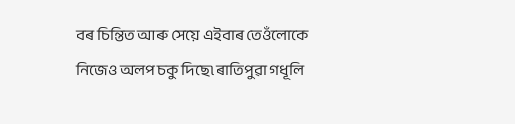বৰ চিন্তিত আৰু সেয়ে এইবাৰ তেওঁলোকে নিজেও অলপ চকু দিছে৷ ৰাতিপুৱা গধূলি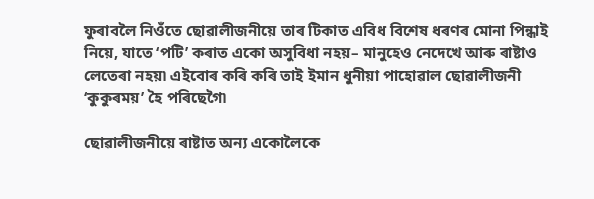ফুৰাবলৈ নিওঁতে ছোৱালীজনীয়ে তাৰ টিকাত এবিধ বিশেষ ধৰণৰ মোনা পিন্ধাই নিয়ে, যাতে ‘পটি’ কৰাত একো অসুবিধা নহয়– মানুহেও নেদেখে আৰু ৰাষ্টাও লেতেৰা নহয়৷ এইবোৰ কৰি কৰি তাই ইমান ধুনীয়া পাহোৱাল ছোৱালীজনী ‘কুকুৰময়’ হৈ পৰিছেগৈ৷

ছোৱালীজনীয়ে ৰাষ্টাত অন্য একোলৈকে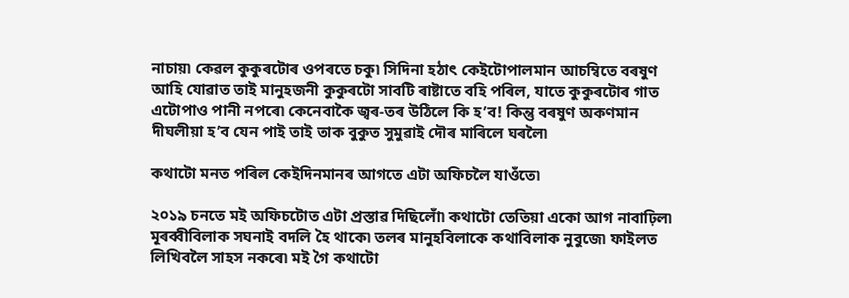নাচায়৷ কেৱল কুকুৰটোৰ ওপৰতে চকু৷ সিদিনা হঠাৎ কেইটোপালমান আচম্বিতে বৰষুণ আহি যোৱাত তাই মানুহজনী কুকুৰটো সাবটি ৰাষ্টাতে বহি পৰিল, যাতে কুকুৰটোৰ গাত এটোপাও পানী নপৰে৷ কেনেবাকৈ জ্বৰ-তৰ উঠিলে কি হ’ব! কিন্তু বৰষুণ অকণমান দীঘলীয়া হ’ব যেন পাই তাই তাক বুকুত সুমুৱাই দৌৰ মাৰিলে ঘৰলৈ৷

কথাটো মনত পৰিল কেইদিনমানৰ আগতে এটা অফিচলৈ যাওঁতে৷

২০১৯ চনতে মই অফিচটোত এটা প্ৰস্তাৱ দিছিলোঁ৷ কথাটো তেতিয়া একো আগ নাবাঢ়িল৷ মূৰব্বীবিলাক সঘনাই বদলি হৈ থাকে৷ তলৰ মানুহবিলাকে কথাবিলাক নুবুজে৷ ফাইলত লিখিবলৈ সাহস নকৰে৷ মই গৈ কথাটো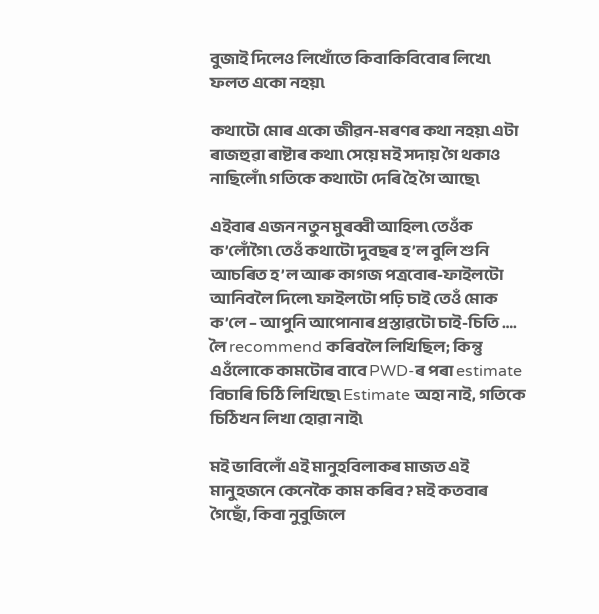বুজাই দিলেও লিখোঁতে কিবাকিবিবোৰ লিখে৷ ফলত একো নহয়৷

কথাটো মোৰ একো জীৱন-মৰণৰ কথা নহয়৷ এটা ৰাজহুৱা ৰাষ্টাৰ কথা৷ সেয়ে মই সদায় গৈ থকাও নাছিলোঁ৷ গতিকে কথাটো দেৰি হৈ গৈ আছে৷

এইবাৰ এজন নতুন মুৰব্বী আহিল৷ তেওঁক ক’লোঁগৈ৷ তেওঁ কথাটো দুবছৰ হ’ল বুলি শুনি আচৰিত হ’ল আৰু কাগজ পত্ৰবোৰ-ফাইলটো আনিবলৈ দিলে৷ ফাইলটো পঢ়ি চাই তেওঁ মোক ক’লে – আপুনি আপোনাৰ প্ৰস্তাৱটো চাই-চিতি …. লৈ recommend কৰিবলৈ লিখিছিল; কিন্তু এওঁলোকে কামটোৰ বাবে PWD-ৰ পৰা estimate বিচাৰি চিঠি লিখিছে৷ Estimate অহা নাই, গতিকে চিঠিখন লিখা হোৱা নাই৷

মই ভাবিলোঁ এই মানুহবিলাকৰ মাজত এই মানুহজনে কেনেকৈ কাম কৰিব? মই কতবাৰ গৈছোঁ, কিবা নুবুজিলে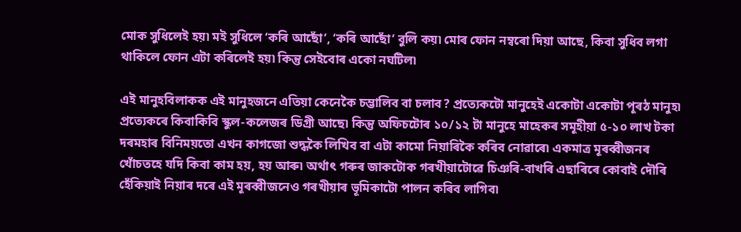মোক সুধিলেই হয়৷ মই সুধিলে ‘কৰি আছোঁ’, ‘কৰি আছোঁ’ বুলি কয়৷ মোৰ ফোন নম্বৰো দিয়া আছে, কিবা সুধিব লগা থাকিলে ফোন এটা কৰিলেই হয়৷ কিন্তু সেইবোৰ একো নঘটিল৷

এই মানুহবিলাকক এই মানুহজনে এতিয়া কেনেকৈ চম্ভালিব বা চলাব? প্ৰত্যেকটো মানুহেই একোটা একোটা পূৰঠ মানুহ৷ প্ৰত্যেকৰে কিবাকিবি স্কুল-কলেজৰ ডিগ্ৰী আছে৷ কিন্তু অফিচটোৰ ১০/১২ টা মানুহে মাহেকৰ সমূহীয়া ৫-১০ লাখ টকা দৰমহাৰ বিনিময়তো এখন কাগজো শুদ্ধকৈ লিখিব বা এটা কামো নিয়াৰিকৈ কৰিব নোৱাৰে৷ একমাত্ৰ মূৰব্বীজনৰ খোঁচতহে যদি কিবা কাম হয়, হয় আৰু৷ অৰ্থাৎ গৰুৰ জাকটোক গৰখীয়াটোৱে চিঞৰি-বাখৰি এছাৰিৰে কোবাই দৌৰি হেঁকিয়াই নিয়াৰ দৰে এই মূৰব্বীজনেও গৰখীয়াৰ ভূমিকাটো পালন কৰিব লাগিব৷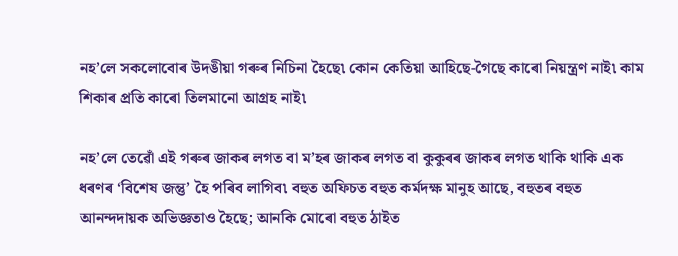নহ’লে সকলোবোৰ উদঙীয়া গৰুৰ নিচিনা হৈছে৷ কোন কেতিয়া আহিছে-গৈছে কাৰো নিয়ন্ত্ৰণ নাই৷ কাম শিকাৰ প্ৰতি কাৰো তিলমানো আগ্ৰহ নাই৷

নহ’লে তেৱোঁ এই গৰুৰ জাকৰ লগত বা ম’হৰ জাকৰ লগত বা কুকুৰৰ জাকৰ লগত থাকি থাকি এক ধৰণৰ ‘বিশেষ জন্তু’ হৈ পৰিব লাগিব৷ বহুত অফিচত বহুত কৰ্মদক্ষ মানুহ আছে, বহুতৰ বহুত আনন্দদায়ক অভিজ্ঞতাও হৈছে; আনকি মোৰো বহুত ঠাইত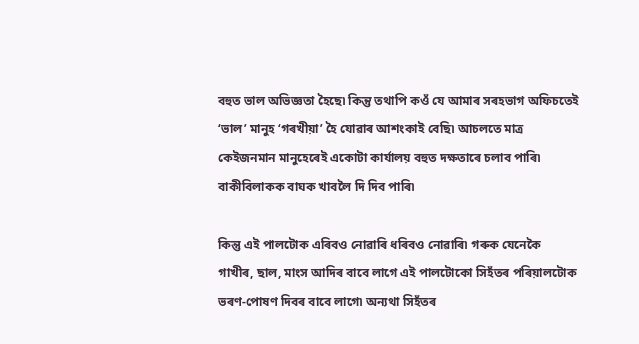বহুত ভাল অভিজ্ঞতা হৈছে৷ কিন্তু তথাপি কওঁ যে আমাৰ সৰহভাগ অফিচতেই ‘ভাল’ মানুহ ‘গৰখীয়া’ হৈ যোৱাৰ আশংকাই বেছি৷ আচলতে মাত্ৰ কেইজনমান মানুহেৰেই একোটা কাৰ্যালয় বহুত দক্ষতাৰে চলাব পাৰি৷ বাকীবিলাকক বাঘক খাবলৈ দি দিব পাৰি৷

কিন্তু এই পালটোক এৰিবও নোৱাৰি ধৰিবও নোৱাৰি৷ গৰুক যেনেকৈ গাখীৰ, ছাল, মাংস আদিৰ বাবে লাগে এই পালটোকো সিহঁতৰ পৰিয়ালটোক ভৰণ-পোষণ দিবৰ বাবে লাগে৷ অন্যথা সিহঁতৰ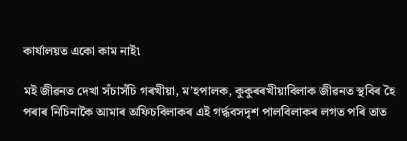কাৰ্যালয়ত একো কাম নাই৷

মই জীৱনত দেখা সঁচাসঁচি গৰখীয়া, ম’হপালক, কুকুৰৰখীয়াবিলাক জীৱনত স্থবিৰ হৈ পৰাৰ নিচিনাকৈ আমাৰ অফিচবিলাকৰ এই গৰ্দ্ধবসদৃশ পালবিলাকৰ লগত পৰি তাত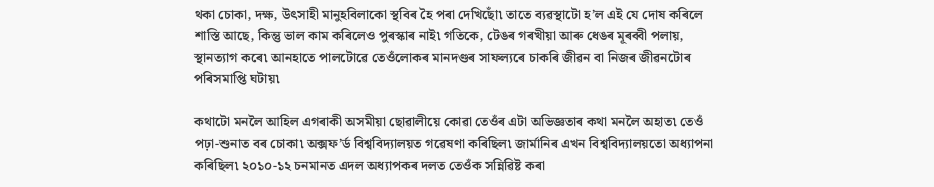থকা চোকা, দক্ষ, উৎসাহী মানুহবিলাকো স্থবিৰ হৈ পৰা দেখিছোঁ৷ তাতে ব্যৱস্থাটো হ’ল এই যে দোষ কৰিলে শাস্তি আছে, কিন্তু ভাল কাম কৰিলেও পুৰস্কাৰ নাই৷ গতিকে, টেঙৰ গৰখীয়া আৰু ধেঙৰ মূৰব্বী পলায়, স্থানত্যাগ কৰে৷ আনহাতে পালটোৱে তেওঁলোকৰ মানদণ্ডৰ সাফল্যৰে চাকৰি জীৱন বা নিজৰ জীৱনটোৰ পৰিসমাপ্তি ঘটায়৷

কথাটো মনলৈ আহিল এগৰাকী অসমীয়া ছোৱালীয়ে কোৱা তেওঁৰ এটা অভিজ্ঞতাৰ কথা মনলৈ অহাত৷ তেওঁ পঢ়া-শুনাত বৰ চোকা৷ অক্সফ’ৰ্ড বিশ্ববিদ্যালয়ত গৱেষণা কৰিছিল৷ জাৰ্মানিৰ এখন বিশ্ববিদ্যালয়তো অধ্যাপনা কৰিছিল৷ ২০১০-১২ চনমানত এদল অধ্যাপকৰ দলত তেওঁক সন্নিৱিষ্ট কৰা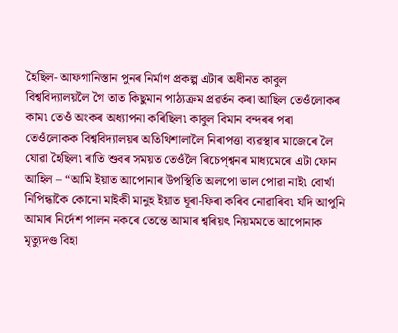হৈছিল- আফগানিস্তান পুনৰ নিৰ্মাণ প্ৰকল্প এটাৰ অধীনত কাবুল বিশ্ববিদ্যালয়লৈ গৈ তাত কিছুমান পাঠ্যক্ৰম প্ৰৱৰ্তন কৰা আছিল তেওঁলোকৰ কাম৷ তেওঁ অংকৰ অধ্যাপনা কৰিছিল৷ কাবুল বিমান বন্দৰৰ পৰা তেওঁলোকক বিশ্ববিদ্যালয়ৰ অতিথিশালালৈ নিৰাপত্তা ব্যৱস্থাৰ মাজেৰে লৈ যোৱা হৈছিল৷ ৰাতি শুবৰ সময়ত তেওঁলৈ ৰিচেপ্‌শ্বনৰ মাধ্যমেৰে এটা ফোন আহিল – “আমি ইয়াত আপোনাৰ উপস্থিতি অলপো ভাল পোৱা নাই৷ বোৰ্খা নিপিন্ধাকৈ কোনো মাইকী মানুহ ইয়াত ঘূৰা-ফিৰা কৰিব নোৱাৰিব৷ যদি আপুনি আমাৰ নিৰ্দেশ পালন নকৰে তেন্তে আমাৰ শ্বৰিয়ৎ নিয়মমতে আপোনাক মৃত্যুদণ্ড বিহা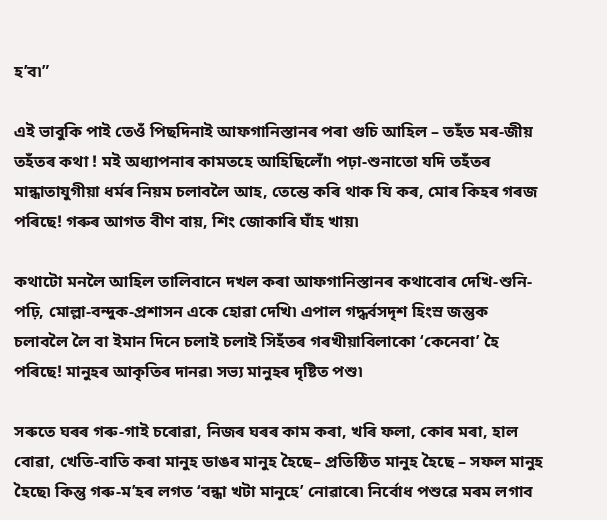হ’ব৷”

এই ভাবুকি পাই তেওঁ পিছদিনাই আফগানিস্তানৰ পৰা গুচি আহিল – তহঁত মৰ-জীয় তহঁতৰ কথা ! মই অধ্যাপনাৰ কামতহে আহিছিলোঁ৷ পঢ়া-শুনাতো যদি তহঁতৰ মান্ধাতাযুগীয়া ধৰ্মৰ নিয়ম চলাবলৈ আহ, তেন্তে কৰি থাক যি কৰ, মোৰ কিহৰ গৰজ পৰিছে! গৰুৰ আগত বীণ বায়, শিং জোকাৰি ঘাঁহ খায়৷

কথাটো মনলৈ আহিল তালিবানে দখল কৰা আফগানিস্তানৰ কথাবোৰ দেখি-শুনি-পঢ়ি, মোল্লা-বন্দুক-প্ৰশাসন একে হোৱা দেখি৷ এপাল গদ্ধৰ্বসদৃশ হিংস্ৰ জন্তুক চলাবলৈ লৈ বা ইমান দিনে চলাই চলাই সিহঁতৰ গৰখীয়াবিলাকো ‘কেনেবা’ হৈ পৰিছে! মানুহৰ আকৃতিৰ দানৱ৷ সভ্য মানুহৰ দৃষ্টিত পশু৷

সৰুতে ঘৰৰ গৰু-গাই চৰোৱা, নিজৰ ঘৰৰ কাম কৰা, খৰি ফলা, কোৰ মৰা, হাল বোৱা, খেতি-বাতি কৰা মানুহ ডাঙৰ মানুহ হৈছে– প্ৰতিষ্ঠিত মানুহ হৈছে – সফল মানুহ হৈছে৷ কিন্তু গৰু-ম’হৰ লগত ‘বন্ধা খটা মানুহে’ নোৱাৰে৷ নিৰ্বোধ পশুৱে মৰম লগাব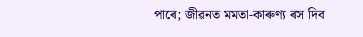পাৰে; জীৱনত মমতা-কাৰুণ্য ৰস দিব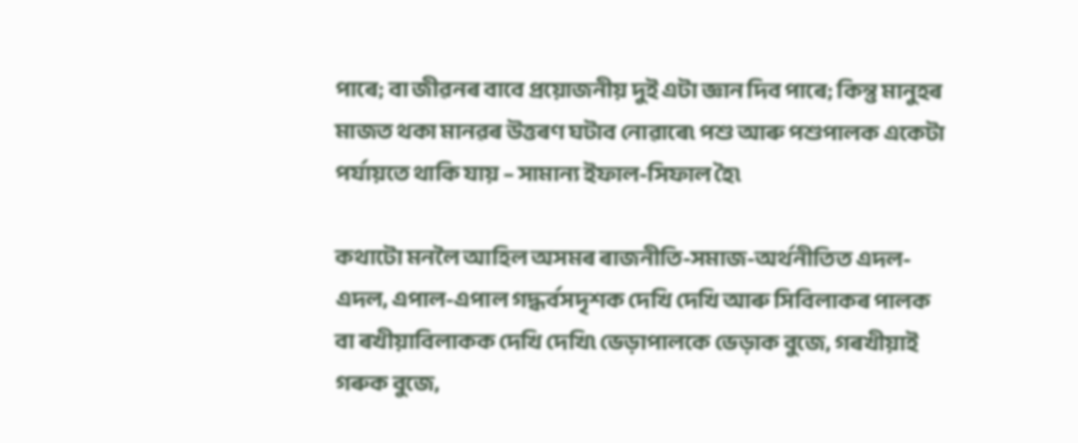পাৰে; বা জীৱনৰ বাবে প্ৰয়োজনীয় দুই এটা জ্ঞান দিব পাৰে; কিন্তু মানুহৰ মাজত থকা মানৱৰ উত্তৰণ ঘটাব নোৱাৰে৷ পশু আৰু পশুপালক একেটা পৰ্যায়তে থাকি যায় – সামান্য ইফাল-সিফাল হৈ৷

কথাটো মনলৈ আহিল অসমৰ ৰাজনীতি-সমাজ-অৰ্থনীতিত এদল-এদল, এপাল-এপাল গদ্ধৰ্বসদৃশক দেখি দেখি আৰু সিবিলাকৰ পালক বা ৰখীয়াবিলাকক দেখি দেখি৷ ভেড়াপালকে ভেড়াক বুজে, গৰখীয়াই গৰুক বুজে,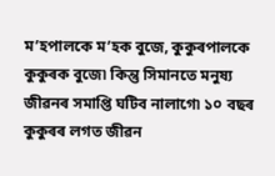ম’হপালকে ম’হক বুজে, কুকুৰপালকে কুকুৰক বুজে৷ কিন্তু সিমানতে মনুষ্য জীৱনৰ সমাপ্তি ঘটিব নালাগে৷ ১০ বছৰ কুকুৰৰ লগত জীৱন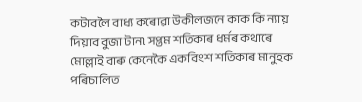কটাবলৈ বাধ্য কৰোৱা উকীলজনে কাক কি ন্যায় দিয়াব বুজা টান৷ সপ্তম শতিকাৰ ধৰ্মৰ কথাৰে মোল্লাই বাৰু কেনেকৈ একবিংশ শতিকাৰ মানুহক পৰিচালিত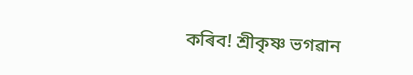কৰিব! শ্ৰীকৃষ্ণ ভগৱান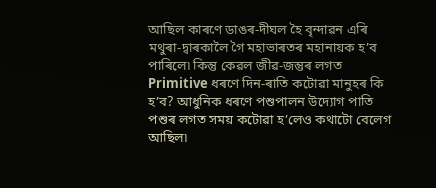আছিল কাৰণে ডাঙৰ-দীঘল হৈ বৃন্দাৱন এৰি মথুৰা-দ্বাৰকালৈ গৈ মহাভাৰতৰ মহানায়ক হ’ব পাৰিলে৷ কিন্তু কেৱল জীৱ-জন্তুৰ লগত Primitive ধৰণে দিন-ৰাতি কটোৱা মানুহৰ কি হ’ব? আধুনিক ধৰণে পশুপালন উদ্যোগ পাতি পশুৰ লগত সময় কটোৱা হ’লেও কথাটো বেলেগ আছিল৷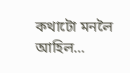কথাটো মনলৈ আহিল…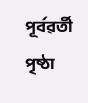পূৰ্বৱৰ্তী পৃষ্ঠা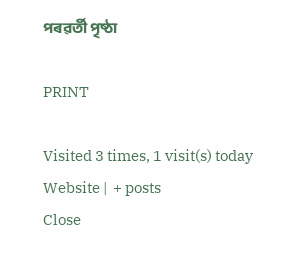পৰৱৰ্তী পৃষ্ঠা

PRINT

Visited 3 times, 1 visit(s) today
Website |  + posts
Close